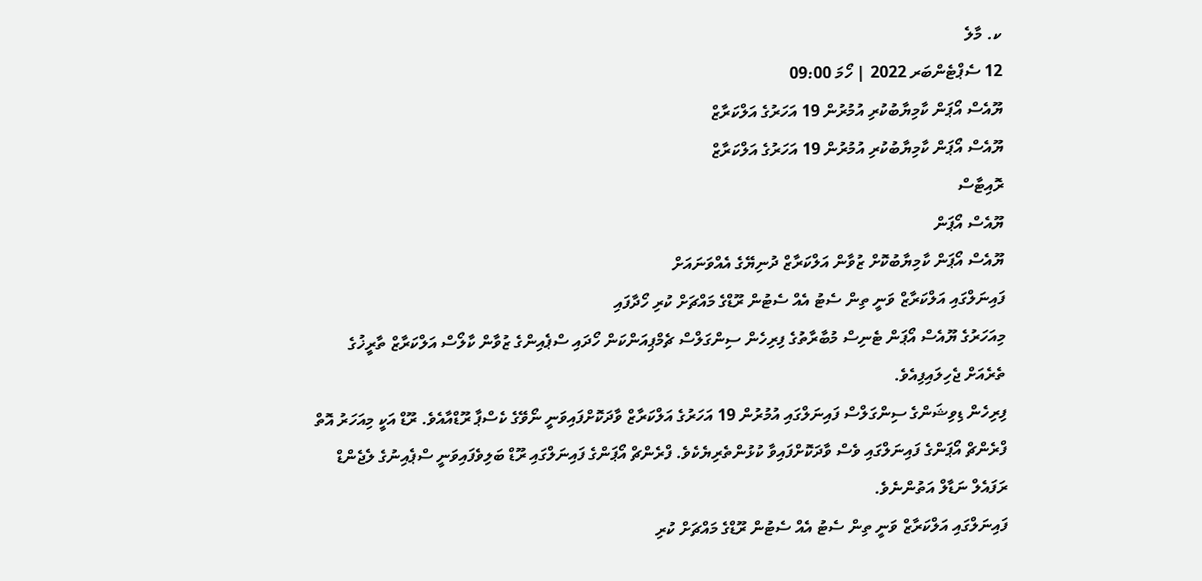ކ. މާލެ
12 ސެޕްޓެންބަރ 2022 | ހޯމަ 09:00
ޔޫއެސް އޯޕަން ކާމިޔާބުކުރި އުމުރުން 19 އަހަރުގެ އަލްކަރާޒް
ޔޫއެސް އޯޕަން ކާމިޔާބުކުރި އުމުރުން 19 އަހަރުގެ އަލްކަރާޒް
ރޮއިޓާސް
ޔޫއެސް އޯޕަން
ޔޫއެސް އޯޕަން ކާމިޔާބުކޮށް ޒުވާން އަލްކަރާޒް ދުނިޔޭގެ އެއްވަނައަށް
ފައިނަލްގައި އަލްކަރާޒް ވަނީ ތިން ސެޓު އެއް ސެޓުން ރޫޑްގެ މައްޗަށް ކުރި ހޯދާފައި
މިއަހަރުގެ ޔޫއެސް އޯޕަން ޓެނިސް މުބާރާތުގެ ފިރިހެން ސިންގަލްސް ޗެމްޕިއަންކަން ހޯދައި ސްޕެއިންގެ ޒުވާން ކާލޯސް އަލްކަރާޒް ތާރީޚުގެ ތެރެއަށް ޖެހިލައިފިއެވެ.
ފިރިހެން ޑިވިޝަންގެ ސިންގަލްސް ފައިނަލްގައި އުމުރުން 19 އަހަރުގެ އަލްކަރާޒް ވާދަކޮށްފައިވަނީ ނޯވޭގެ ކެސްޕާ ރޫޑްއާއެވެ. ރޫޑް އަކީ މިއަހަރު އޮތް ފްރެންޗް އޯޕަންގެ ފައިނަލްގައި ވެސް ވާދަކޮށްފައިވާ ކުޅުންތެރިޔެކެވެ. ފްރެންޗް އޯޕަންގެ ފައިނަލްގައި ރޫޑް ބަލިވެފައިވަނީ ސްޕެއިނުގެ ލެޖެންޑް ރަފައެލް ނަޑާލް އަތުންނެވެ.
ފައިނަލްގައި އަލްކަރާޒް ވަނީ ތިން ސެޓު އެއް ސެޓުން ރޫޑްގެ މައްޗަށް ކުރި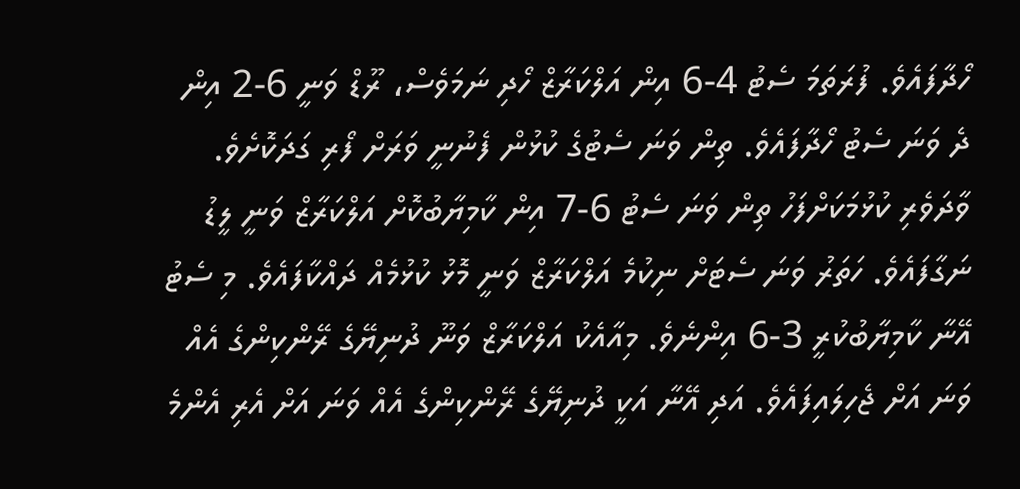ހޯދާފައެވެ. ފުރަތަމަ ސެޓު 4-6 އިން އަލްކަރާޒް ހޯދި ނަމަވެސް، ރޫޑް ވަނީ 6-2 އިން ދެ ވަނަ ސެޓު ހޯދާފައެވެ. ތިން ވަނަ ސެޓުގެ ކުޅުން ފެނުނީ ވަރަށް ފޯރި ގަދަކޮށެވެ. ވާދަވެރި ކުޅުމަކަށްފަހު ތިން ވަނަ ސެޓު 6-7 އިން ކާމިޔާބުކޮށް އަލްކަރާޒް ވަނީ ލީޑު ނަގާފައެވެ. ހަތަރު ވަނަ ސެޓަށް ނިކުމެ އަލްކަރާޒް ވަނީ މޮޅު ކުޅުމެއް ދައްކާފައެވެ. މި ސެޓު އޭނާ ކާމިޔާބުކުރީ 3-6 އިންނެވެ. މިއާއެކު އަލްކަރާޒް ވަނޫ ދުނިޔޭގެ ރޭންކިންގެ އެއް ވަނަ އަށް ޖެހިލައިފައެވެ. އަދި އޭނާ އަކީ ދުނިޔޭގެ ރޭންކިންގެ އެއް ވަނަ އަށް އެރި އެންމެ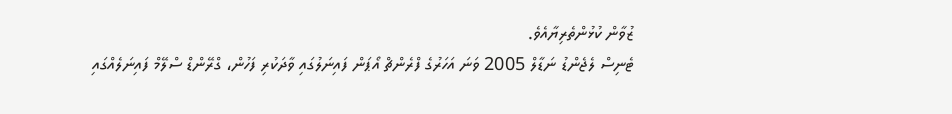ޒުވާން ކުޅުންތެރިޔާއެވެ.
ޓެނިސް ލެޖެންޑު ނަޑާލް 2005 ވަނަ އަހަރުގެ ފްރެންޗް އޯޕަން ފައިނަލުގައި ވާދަކުރި ފަހުން، ގްރޭންޑް ސްލޭމް ފައިނަލެއްގައި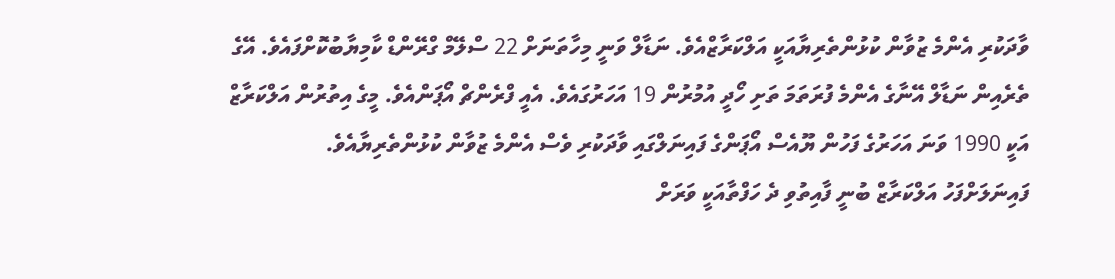ވާދަކުރި އެންމެ ޒުވާން ކުޅުންތެރިޔާއަކީ އަލްކަރާޒްއެވެ. ނަޑާލް ވަނީ މިހާތަނަށް 22 ސްލޭމް ގްރޭންޑް ކާމިޔާބުކޮށްފައެވެ. އޭގެ ތެރެއިން ނަޑާލް އޭނާގެ އެންމެ ފުރަތަމަ ތަށި ހޯދީ އުމުރުން 19 އަހަރުގައެވެ. އެއީ ފްރެންޗް އޯޕަންއެވެ. މީގެ އިތުރުން އަލްކަރާޒް އަކީ 1990 ވަނަ އަހަރުގެ ފަހުން ޔޫއެސް އޯޕަންގެ ފައިނަލްގައި ވާދަކުރި ވެސް އެންމެ ޒުވާން ކުޅުންތެރިޔާއެވެ.
ފައިނަލަށްފަހު އަލްކަރާޒް ބުނީ ފާއިތުވި ދެ ހަފްތާއަކީ ވަރަށް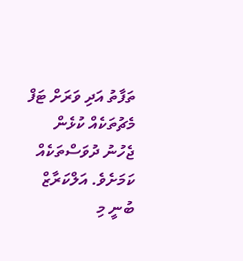ތަފާތު އަދި ވަރަށް ޓަފް މެޗުތަކެއް ކުޅެން ޖެހުނު ދުވަސްތަކެއް ކަމަށެވެ. އަލްކަރާޒް ބުނީ މި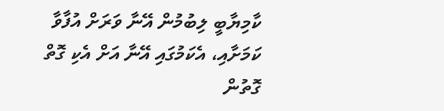ކާމިޔާބީ ލިބުމުން އޭނާ ވަރަށް އުފާވާ ކަމަށާއި، އެކަމުގައި އޭނާ އަށް އެކި ގޮތް ގޮތުން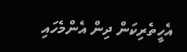އެހީތެރިކަން ދިން އެންމެހައި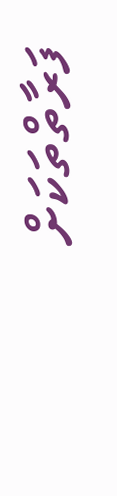ފަރާތްތަކަށް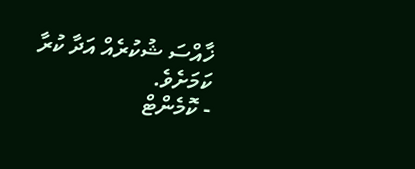ޚާއްސަ ޝުކުރެއް އަދާ ކުރާ ކަމަށެވެ.
- ކޮމެންޓް